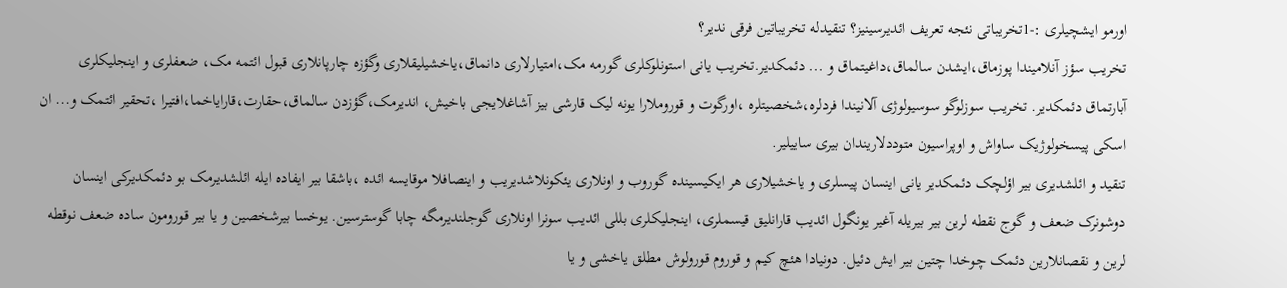اورمو ایشچیلری :-1تخریباتی نئجه تعریف ائدیرسینیز؟ تنقیدله تخریباتین فرقی ندیر؟
تخریب سؤز آنلامیندا پوزماق،ایشدن سالماق،داغیتماق و ... دئمکدیر.تخریب یانی استونلوکلری گورمه مک،امتیارلاری دانماق،یاخشیلیقلاری وگؤزه چارپانلاری قبول ائتمه مک، ضعفلری و اینجلیکلری آبارتماق دئمکدیر. تخریب سوزلوگو سوسیولوژی آلانیندا فردلره،شخصیتلره ،اورگوت و قوروملارا یونه لیک قارشی بیز آشاغلایجی باخیش، اندیرمک،گؤزدن سالماق،حقارت،قارایاخما،افتیرا ،تحقیر ائتمک و... ان اسکی پیسخولوژیک ساواش و اوپراسیون متوددلاریندان بیری ساییلیر.
تنقید و ائلشدیری بیر اؤلچک دئمکدیر یانی اینسان پیسلری و یاخشیلاری هر ایکیسینده گوروب و اونلاری یئکونلاشدیریب و اینصافلا موقایسه ائده ،باشقا بیر ایفاده ایله ائلشدیرمک بو دئمکدیرکی اینسان دوشونرک ضعف و گوج نقطه لرین بیر بیریله آغیر یونگول ائدیب قارانلیق قیسملری، اینجلیکلری بللی ائدیب سونرا اونلاری گوجلندیرمگه چابا گوسترسین. یوخسا بیرشخصین و یا بیر قورومون ساده ضعف نوقطه لرین و نقصانلارین دئمک چوخدا چتین بیر ایش دئیل. دونیادا هئچ کیم و قوروم قورولوش مطلق یاخشی و یا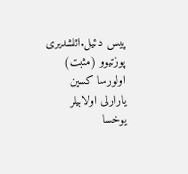پیس دئیل.ائلشدیری
پوزتیوو (مثبت) اولورسا کسین یارارلی اولابیلر یوخسا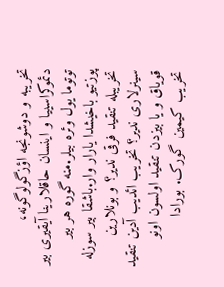تخریبه و دوشونجه اؤزگولوگونه، دئموکراسییا و اینسان حاقلارینا آیقیری بیر توتوما یول وئره بیلر.منه گوره هر بیر پوزتیو باخیشدا یارار وار.باشقا بیر سوزله تخریبله تنقید فرقی ندیر؟ و بونلارین سینرلاری ندیر؟ تخریب ائدیب آدین تنقید قویاق و یا بیزدن تنقید اولسون اونو تخریب کیمین گورک. بورادا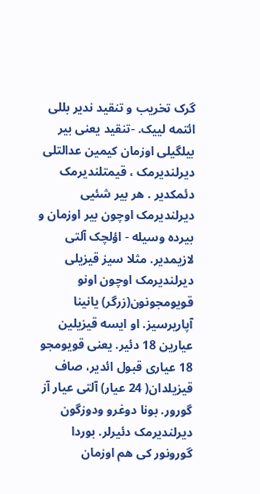گرک تخریب و تنقید ندیر بللی ائتمه لییک. -تنقید یعنی بیر بیلگیلی اوزمان کیمین عدالتلی دیرلندیرمک ، قیمتلندیرمک دئمکدیر . هر بیر شئیی دیرلندیرمک اوچون بیر اوزمان و بیرده وسیله - اؤلچک آلتی لازیمدیر. مثلا سیز قیزیلی دیرلندیرمک اوچون اونو قویومجونون(زرگر) یانینا آپاریرسیز. او ایسه قیزیلین عیارین 18 دئیر. یعنی قویومجو 18 عیاری قبول ائدیر، صاف قیزیلدان( 24 عیار) آلتی عیار آز گورور. بونا دوغرو ودوزگون دیرلندیرمک دئیرلر. بوردا گورونور کی هم اوزمان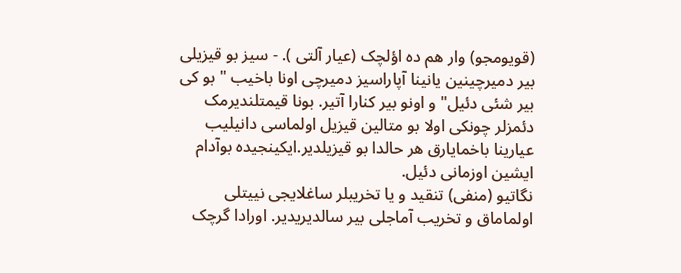(قویومجو) وار هم ده اؤلچک (عیار آلتی ). - سیز بو قیزیلی بیر دمیرچینین یانینا آپاراسیز دمیرچی اونا باخیب " بو کی بیر شئی دئیل" و اونو بیر کنارا آتیر. بونا قیمتلندیرمک دئمزلر چونکی اولا بو متالین قیزیل اولماسی دانیلیب عیارینا باخمایارق هر حالدا بو قیزیلدیر.ایکینجیده بوآدام ایشین اوزمانی دئیل.
نگاتیو (منفی) تنقید و یا تخریبلر ساغلایجی نییتلی اولماماق و تخریب آماجلی بیر سالدیریدیر. اورادا گرچک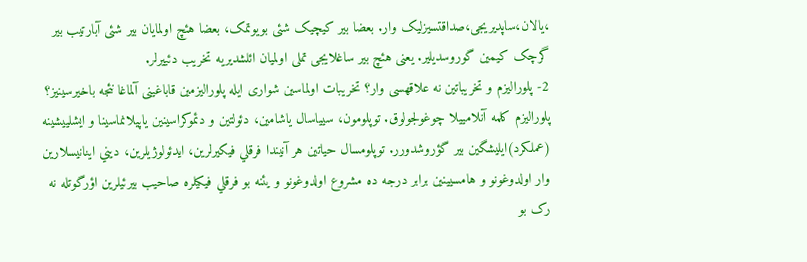،یالان،ساپدیریجی،صداقتسیزلیک وار. بعضا بیر کیچیک شئی بویوتمک، بعضا هئچ اولمایان بیر شئی آبارتیب بیر گرچک کیمین گوروسدیلیر. یعنی هئچ بیر ساغلایجی تملی اولمیان ائلشدیریه تخریب دئییرلر.
2- پلورالیزم و تخریباتین نه علاقهسی وار؟ تخریبات اولماسین شواری ایله پلورالیزمین قاباغینی آلماغا نئجه باخیرسینیز؟
پلوراليزم کلمه آنلامييلا چوغولجولوق. توپلومون، سيياسال ياشامين، دئولتين و دئموکراسينين ياپيلانماسينا و ايشلييشينه (عملکرد)ايليشگين بير گؤروشدورر. توپلومسال حياتين هر آنيندا فرقلي فيکيرلرين، ايدئولوژيلرين، ديني اينانيسلارين وار اولدوغونو و هامسیينين برابر درجه ده مشروع اولدوغونو و يئنه بو فرقلي فيکيلره صاحيب بيرئيلرين اؤرگوتله نه رک بو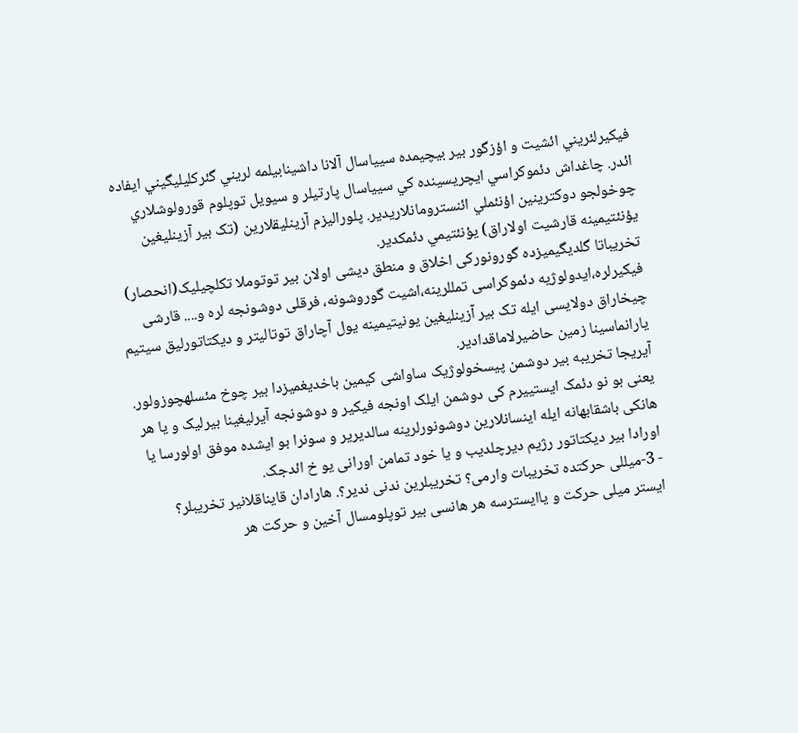فيکيرلئريني ائشیت و اؤزگور بير بيچيمده سيياسال آلانا داشينابيلمه لريني گئرکليليگيني ايفاده ائدر. چاغداش دئموکراسي ايچريسينده کي سيياسال پارتيلر و سيويل توپلوم قورولوشلاري چوخولجو دوکترينين اؤنئملي ائنسترومانلاريدير. پلوراليزم آزينليقلارين (تک بير آزينليغين يؤنئتيمينه قارشيت اولاراق) يؤنئتيمي دئمکدير.
تخریباتا گلدیگیمیزده گورونورکی اخلاق و منطق دیشی اولان بیر توتوملا تکلچیلیک(انحصار) فیکیرلره،ایدولوژیه دئموکراسی تمللرینه،اشیت گوروشونه، فرقلی دوشونجه لره و.... قارشی چیخاراق دولایسی ایله تک بیر آزینلیغین یونیتیمینه یول آچاراق توتالیتر و دیکتاتورلیق سیتیم یارانماسینا زمین حاضیرلاماقدادیر.
آیریجا تخریبه بیر دوشمن پیسخولوژیک ساواشی کیمین باخدیغمیزدا بیر چوخ مئسلهچوزولور. یعنی بو نو دئمک ایستییرم کی دوشمن ایلک اونجه فیکیر و دوشونجه آیرلیغینا بیرلیک و یا هر هانکی باشقابهانه ایله اینسانلارین دوشونورلرینه سالدیریر و سونرا بو ایشده موفق اولورسا یا اورادا بیر دیکتاتور رژیم دیرچلدیب و یا خود تمامن اورانی یو خ ائدجک.
- 3-میللی حرکتده تخریبات وارمی؟ تخریبلرین ندنی ندیر؟. هارادان قایناقلانیر تخریبلر؟
ایستر میلی حرکت و یاایسترسه هر هانسی بیر توپلومسال آخین و حرکت هر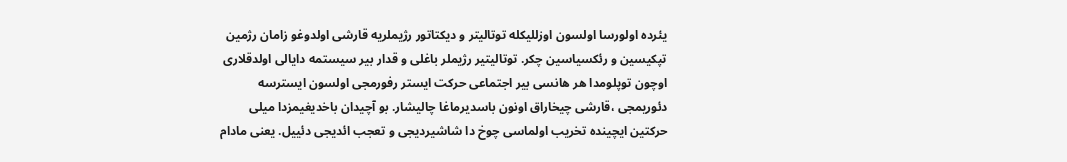یئرده اولورسا اولسون اوزللیکله توتالیتر و دیکتاتور رژیملریه قارشی اولدوغو زامان رژمین تپکیسین و رئکسیاسین چکر. توتالیتیر رژیملر باغلی و قدار بیر سیستمه دایالی اولدقلاری اوچون توپلومدا هر هانسی بیر اجتماعی حرکت ایستر رفورمجی اولسون ایسترسه دئوریمجی ،قارشی چیخاراق اونون باسدیرماغا چالیشار. بو آچیدان باخدیغیمزدا میلی حرکتین ایچینده تخریب اولماسی چوخ دا شاشیردیجی و تعجب ائدیجی دئییل. یعنی مادام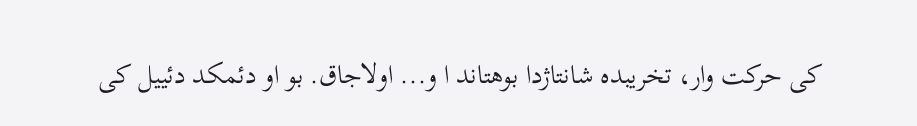کی حرکت وار، تخریبده شانتاژدا بوهتاند ا و... اولاجاق. بو او دئمکد دئییل کی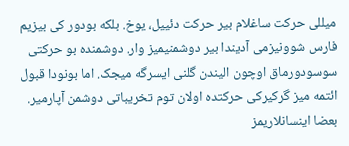میللی حرکت ساغلام بیر حرکت دئییل، یوخ. بلکه بودور کی بیزیم فارس شوونیزمی آدیندا بیر دوشمنیمیز وار. دوشمنده بو حرکتی سوسودورماق اوچون الیندن گلنی ایسرگه میجک. اما بونودا قبول ائتمه میز گرکیرکی حرکتده اولان توم تخریباتی دوشمن آپارمیر. بعضا اینسانلاریمز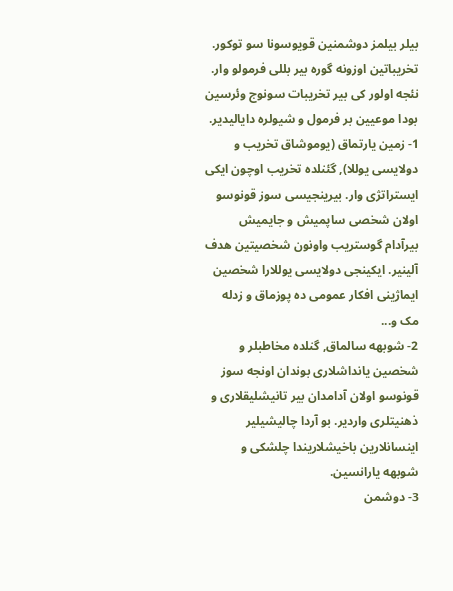بیلر بیلمز دوشمنین قویوسونا سو توکور. تخریباتین اوزونه گوره بیر بللی فرمولو وار. نئجه اولور کی بیر تخریبات سونوج وئرسین بودا موعیین بر فرمول و شیولره دایالیدیر.
1- زمین یارتماق (یوموشاق تخریب و دولایسی یوللا), گئنلده تخریب اوچون ایکی ایستراتژی وار. بیرینجیسی سوز قونوسو اولان شخصی ساپمیش و جایمیش بیرآدام گوستریب واونون شخصیتین هدف آلینیر. ایکینجی دولایسی یوللارا شخصین ایماژینی افکار عمومی ده پوزماق و زدله مک و...
2- شوبهه سالماق, گنلده مخاطبلر و شخصین یانداشلاری بوندان اونجه سوز قونوسو اولان آدامدان بیر تانیشلیقلاری و ذهنیتلری واردیر. بو آردا چالیشیلیر اینسانلارین باخیشلاریندا چلشکی و شوبهه یارانسین.
3- دوشمن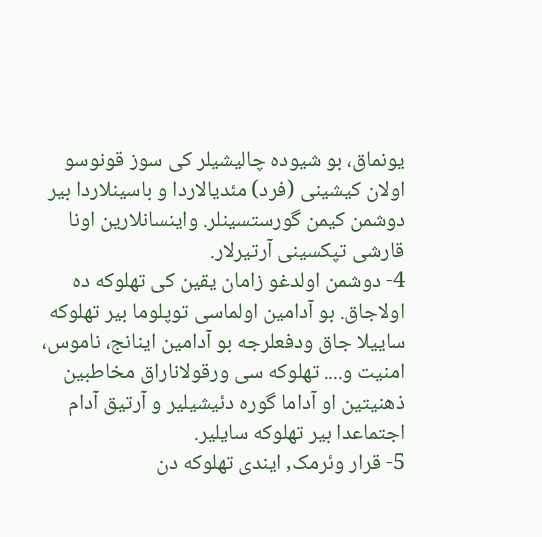یونماق، بو شیوده چالیشیلر کی سوز قونوسو اولان کیشینی (فرد) مئدیالاردا و باسینلاردا بیر دوشمن کیمن گورستسینلر. واینسانلارین اونا قارشی تپکسینی آرتیرلار.
4- دوشمن اولدغو زامان یقین کی تهلوکه ده اولاجاق. بو آدامین اولماسی توپلوما بیر تهلوکه ساییلا جاق ودفعلرجه بو آدامین اینانج، ناموس، امنیت و.... تهلوکه سی ورقولاناراق مخاطبین ذهنیتین او آداما گوره دئیشیلیر و آرتیق آدام اجتماعدا بیر تهلوکه سایلیر.
5- قرار وئرمک, ایندی تهلوکه دن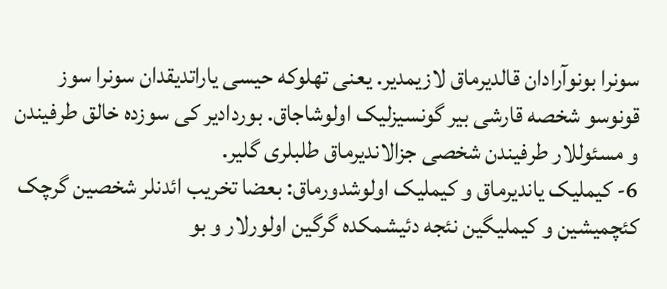سونرا بونوآرادان قالدیرماق لازیمدیر. یعنی تهلوکه حیسی یاراتدیقدان سونرا سوز قونوسو شخصه قارشی بیر گونسیزلیک اولوشاجاق. بوردادیر کی سوزده خالق طرفیندن و مسئوللار طرفیندن شخصی جزالاندیرماق طلبلری گلیر.
6- کیملیک یاندیرماق و کیملیک اولوشدورماق: بعضا تخریب ائدنلر شخصین گرچک کئچمیشین و کیملیگین نئجه دئیشمکده گرگین اولورلار و بو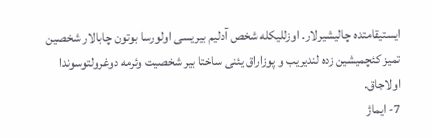ایستیقامتده چالیشیرلار. اوزللیکله شخص آدلیم بیریسی اولورسا بوتون چابالار شخصین تمیز کئچمیشین زده لندیریب و پوزاراق یئنی ساختا بیر شخصیت وئرمه دوغرولتوسوندا اولاجاق.
7- ایماژ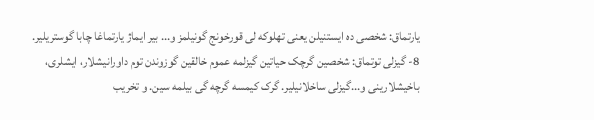یارتماق: شخصی ده ایستنیلن یعنی تهلوکه لی قورخونج گونیلمز و... بیر ایماژ یارتماغا چابا گوستریلیر.
8- گیزلی توتماق: شخصین گرچک حیاتین گیزلمه عموم خالقین گوزوندن توم داورانیشلار، ایشلری، باخیشلارینی و...گیزلی ساخلانیلیر. گرک کیمسه گرچه گی بیلمه سین. و تخریب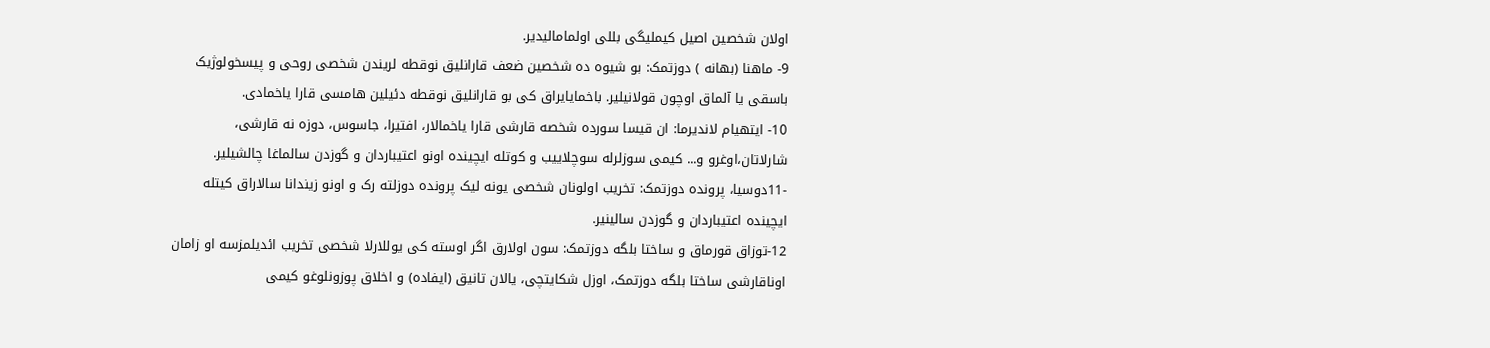اولان شخصین اصیل کیملیگی بللی اولمامالیدیر.
9- ماهنا (بهانه ) دوزتمک: بو شیوه ده شخصین ضعف قارانلیق نوقطه لریندن شخصی روحی و پیسخولوژیک باسقی یا آلماق اوچون قولانیلیر. باخمایایراق کی بو قارانلیق نوقطه دئیلین هامسی قارا یاخمادی.
10- ایتهیام لاندیرما: ان قیسا سورده شخصه قارشی قارا یاخمالار، افتیرا، جاسوس، دوزه نه قارشی، شارلاتان،اوغرو و... کیمی سوزلرله سوچلاییب و کوتله ایچینده اونو اعتیباردان و گوزدن سالماغا چالشیلیر.
-11دوسیا، پرونده دوزتمک: تخریب اولونان شخصی یونه لیک پرونده دوزلته رک و اونو زیندانا سالاراق کیتله ایچینده اعتیباردان و گوزدن سالینیر.
12-توزاق قورماق و ساختا بلگه دوزتمک: سون اولارق اگر اوسته کی یوللارلا شخصی تخریب ائدیلمزسه او زامان اوناقارشی ساختا بلگه دوزتمک، اوزل شکایتچی، یالان تانیق (ایفاده) و اخلاق پوزونلوغو کیمی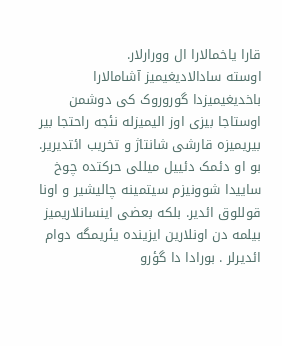قارا یاخمالارا ال وورارلار.
اوسته سادالادیغیمیز آشامالارا باخدیغیمیزدا گوروروک کی دوشمن اوستاجا بیزی اوز الیمیزله نئجه راحتجا بیر بیریمیزه قارشی شانتاژ و تخریب ائتدیریر. بو او دئمک دئییل میللی حرکتده چوخ ساییدا شوونیزم سیتمینه چالیشیر و اونا قوللوق ائدیر. بلکه بعضی اینسانلاریمیز بیلمه دن اونلارین ایزینده یئریمگه دوام ائدیرلر . بورادا دا گؤرو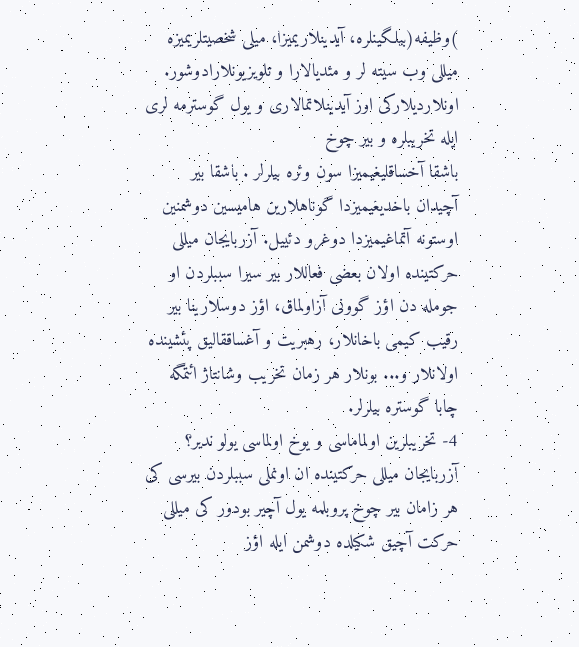)وظیفه(بیلگینلره، آیدینلاریمیزا، میلی شخصیتلریمیزه میللی وب سیته لر و مئدیالارا و تلویزیونلارادوشور. اونلاردیلارکی اوز آیدینلاتمالاری و یول گوسترمه لری ایله تخریبلره و بیر چوخ
باشقا آخساقلیغیمیزا سون وئره بیلرلر . باشقا بیر آچیدان باخدیغیمیزدا گوناهلارین هامیسین دوشمنین اوستونه آتماغیمیزدا دوغرو دئییل. آزربایجان میللی حرکتینده اولان بعضی فعاللار بیر سیرا سببلردن او جومله دن اؤز گوونی آزاولماق، اؤز دوسلارینا بیر رقیب کیمی باخانلار، رهبریت و آغساققالیق پئشینده اولانلار و... بونلار هر زمان تخریب وشانتاژ ائتمگه چابا گوستره بیلرلر.
4- تخریبلرین اولماماسی و یوخ اولماسی یولو ندیر؟
آزربایجان میللی حرکتینده ان اونملی سببلردن بیرسی کی هر زامان بیر چوخ پروبلمه یول آچیر بودور کی میللی حرکت آچیق شکیلده دوشمن ایله اؤز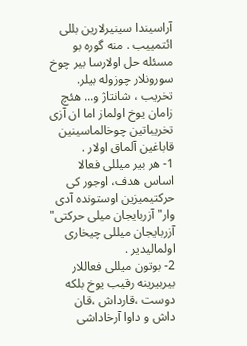آراسیندا سینیرلارین بللی ائتمییب . منه گوره بو مسئله حل اولارسا بیر چوخ سورونلار چوزوله بیلر. تخریب ، شانتاژ و... هئچ زامان یوخ اولماز اما ان آزی تخریباتین چوخالماسینین قاباغین آلماق اولار .
1- هر بیر میللی فعالا اساس هدف، اوجور کی حرکتیمیزین اوستونده آدی وار" آزربایجان میلی حرکتی" آزربایجان میللی چیخاری اولمالیدیر .
2- بوتون میللی فعاللار بیربیرینه رقیب یوخ بلکه دوست ،قارداش ،قان داش و داوا آرخاداشی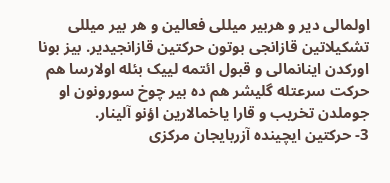اولمالی دیر و هربیر میللی فعالین و هر بیر میللی تشکیلاتین قازانجی بوتون حرکتین قازانجیدیر. بیز بونا اورکدن اینانمالی و قبول ائتمه لییک بئله اولارسا هم حرکت سرعتله گلیشر هم ده بیر چوخ سورونون او جوملدن تخریب و قارا یاخمالارین اؤنو آلینار.
3- حرکتین ایچینده آزربایجان مرکزی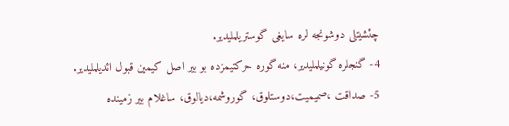چئشیتلی دوشونجه لره سایغی گوستریلملیدیر.
4- گنجلره گونیلملیدیر، منه گوره حرکتیمزده بو بیر اصل کیمین قبول ائدیلملیدیر.
5- صداقت ،صمیمیت،دوستلوق، گوروشمه،دیالوق، ساغلام بیر زمینده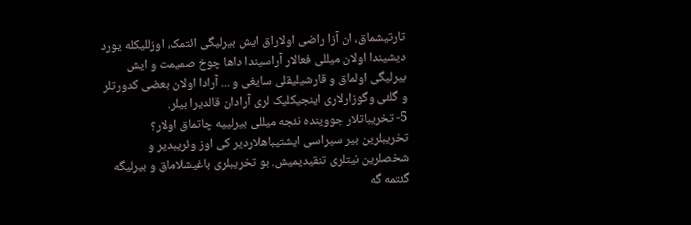تارتیشماق، ان آزا راضی اولاراق ایش بیرلیگی ائتمک، اوزللیکله یورد دیشیندا اولان میللی فعالار آراسیندا داها چوخ صمیمت و ایش بیرلیگی اولماق و قارشیلیقلی سایغی و ... آرادا اولان بعضی کدورتلر و گلئی وگوزارلاری اینجیکلیک لری آرادان قالدیرا بیلر.
5- تخریباتلار جووینده نئجه میللی بیرلییه چاتماق اولار؟ تخریبلرین بیر سیراسی ایشتیباهلاردیر کی اوز وئریبدیر و شخصلرین نیتلری تنقیدیمیش. بو تخریبلری باغیشلاماق و بیرلیگه گئتمه گه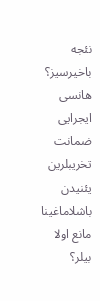نئجه باخیرسیز؟ هانسی ایجرایی ضمانت تخریبلرین یئنیدن باشلاماغینا مانع اولا بیلر؟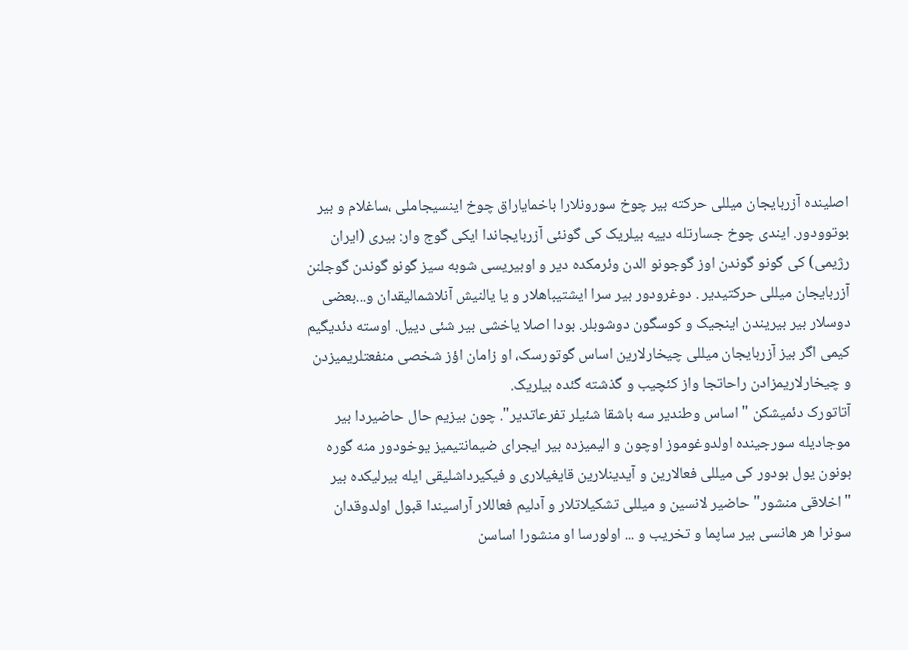اصلینده آزربایجان میللی حرکته بیر چوخ سورونلارا باخمایاراق چوخ اینسیجاملی ،ساغلام و بیر بوتوودور. ایندی چوخ جسارتله دییه بیلریک کی گونئی آزربایجاندا ایکی گوج وار: بیری (ایران رژیمی) کی گونو گوندن اوز گوجونو الدن وئرمکده دیر و اوبیریسی شوبه سیز گونو گوندن گوجلنن آزربایجان میللی حرکتیدیر . دوغرودور بیر سرا ایشتیباهلار و یا یالنیش آنلاشمالیقدان و...بعضی دوسلار بیر بیریندن اینجیک و کوسگون دوشوبلر. بودا اصلا یاخشی بیر شئی دییل. اوسته دئدیگیم کیمی اگر بیز آزربایجان میللی چیخارلارین اساس گوتورسک، او زامان اؤز شخصی منفعتلریمیزدن و چیخارلاریمزادن راحاتجا واز کئچیب و گذشته گئده بیلریک.
آتاتورک دئمیشکن " اساس وطندیر سه باشقا شئیلر تفرعاتدیر". چون بیزیم حال حاضیردا بیر موجادیله سورجینده اولدوغوموز اوچون و الیمیزده بیر ایجرای ضیمانتیمیز یوخودور منه گوره بونون یول بودور کی میللی فعالارین و آیدینلارین قایغیلاری و فیکیرداشلیقی ایله بیرلیکده بیر "اخلاقی منشور" حاضیر لانسین و میللی تشکیلاتلار و آدلیم فعاللار آراسیندا قبول اولدوقدان سونرا هر هانسی بیر ساپما و تخریب و ... اولورسا او منشورا اساسن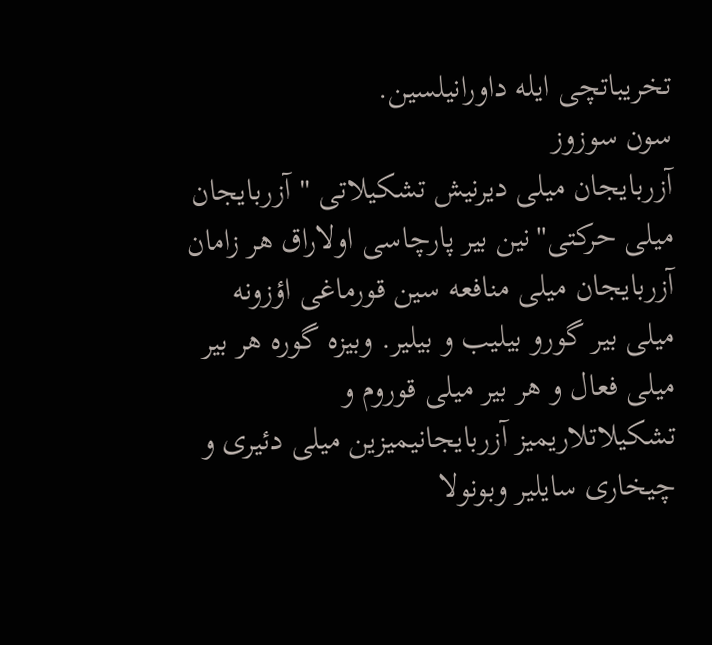تخریباتچی ایله داورانیلسین.
سون سوزوز
آزربایجان میلی دیرنیش تشکیلاتی "آزربایجان میلی حرکتی"نین بیر پارچاسی اولاراق هر زامان آزربایجان میلی منافعه سین قورماغی اؤزونه میلی بیر گورو بیلیب و بیلیر. وبیزه گوره هر بیر میلی فعال و هر بیر میلی قوروم و تشکیلاتلاریمیز آزربایجانیمیزین میلی دئیری و چیخاری سایلیر وبونولا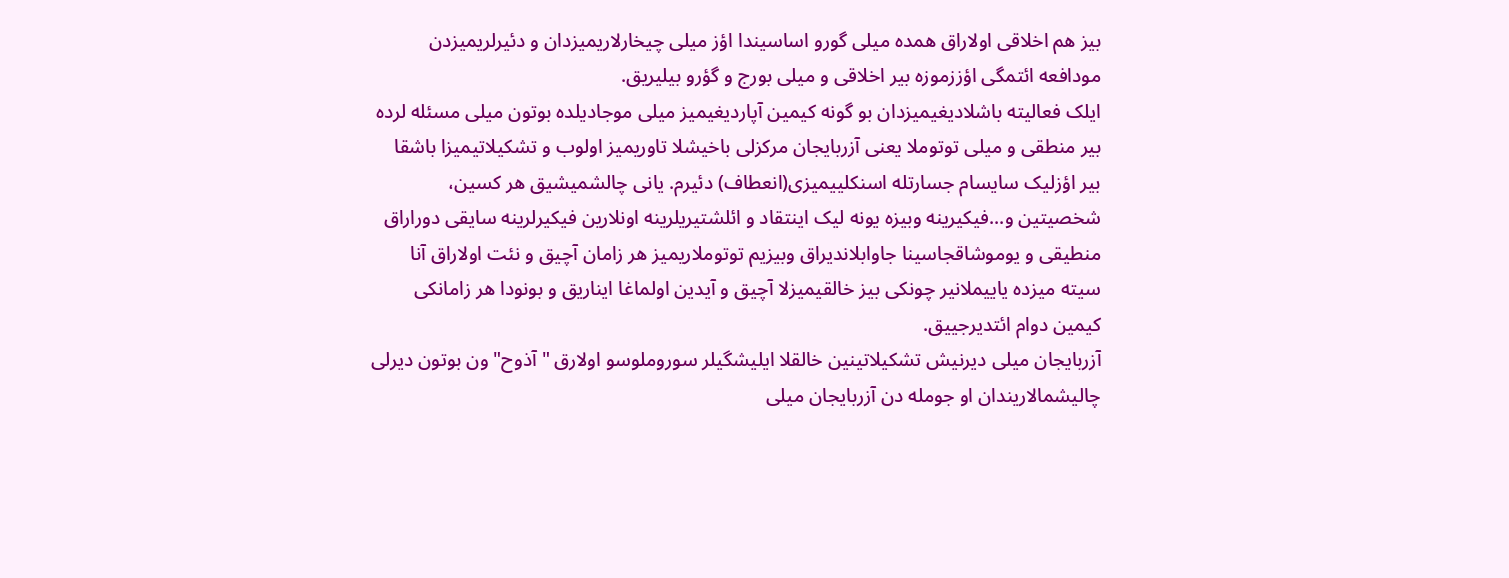بیز هم اخلاقی اولاراق همده میلی گورو اساسیندا اؤز میلی چیخارلاریمیزدان و دئیرلریمیزدن مودافعه ائتمگی اؤززموزه بیر اخلاقی و میلی بورج و گؤرو بیلیریق.
ایلک فعالیته باشلادیغیمیزدان بو گونه کیمین آپاردیغیمیز میلی موجادیلده بوتون میلی مسئله لرده بیر منطقی و میلی توتوملا یعنی آزربایجان مرکزلی باخیشلا تاوریمیز اولوب و تشکیلاتیمیزا باشقا بیر اؤزلیک سایسام جسارتله اسنکلییمیزی(انعطاف) دئیرم. یانی چالشمیشیق هر کسین، شخصیتین و...فیکیرینه وبیزه یونه لیک اینتقاد و ائلشتیریلرینه اونلارین فیکیرلرینه سایقی دوراراق منطیقی و یوموشاقجاسینا جاوابلاندیراق وبیزیم توتوملاریمیز هر زامان آچیق و نئت اولاراق آنا سیته میزده یاییملانیر چونکی بیز خالقیمیزلا آچیق و آیدین اولماغا ایناریق و بونودا هر زامانکی کیمین دوام ائتدیرجییق.
آزربایجان میلی دیرنیش تشکیلاتینین خالقلا ایلیشگیلر سوروملوسو اولارق "آذوح" ون بوتون دیرلی چالیشمالاریندان او جومله دن آزربایجان میلی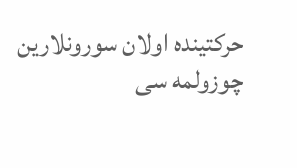حرکتینده اولان سورونلارین چوزولمه سی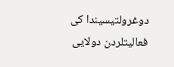دوغرولتیسیندا کی فعالیتلردن دولایی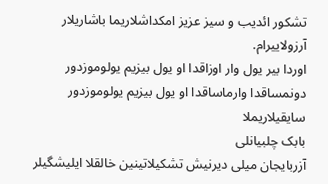تشکور ائدیب و سیز عزیز امکداشلاریما باشاریلار آرزولاییرام.
اوردا بیر یول وار اوزاقدا او یول بیزیم یولوموزدور
دونمساقدا وارماساقدا او یول بیزیم یولوموزدور
سایقیلاریملا
بابک چلبیانلی
آزربایجان میلی دیرنیش تشکیلاتینین خالقلا ایلیشگیلر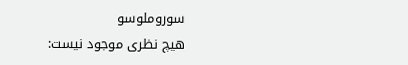سوروملوسو
هیچ نظری موجود نیست: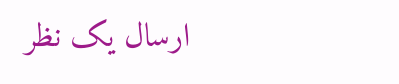ارسال یک نظر